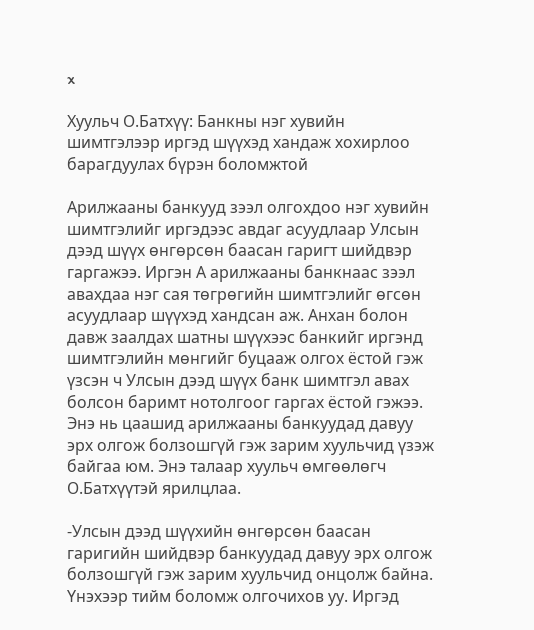x

Хуульч О.Батхүү: Банкны нэг хувийн шимтгэлээр иргэд шүүхэд хандаж хохирлоо барагдуулах бүрэн боломжтой

Арилжааны банкууд зээл олгохдоо нэг хувийн шимтгэлийг иргэдээс авдаг асуудлаар Улсын дээд шүүх өнгөрсөн баасан гаригт шийдвэр гаргажээ. Иргэн А арилжааны банкнаас зээл авахдаа нэг сая төгрөгийн шимтгэлийг өгсөн асуудлаар шүүхэд хандсан аж. Анхан болон давж заалдах шатны шүүхээс банкийг иргэнд шимтгэлийн мөнгийг буцааж олгох ёстой гэж үзсэн ч Улсын дээд шүүх банк шимтгэл авах болсон баримт нотолгоог гаргах ёстой гэжээ. Энэ нь цаашид арилжааны банкуудад давуу эрх олгож болзошгүй гэж зарим хуульчид үзэж байгаа юм. Энэ талаар хуульч өмгөөлөгч О.Батхүүтэй ярилцлаа.

-Улсын дээд шүүхийн өнгөрсөн баасан гаригийн шийдвэр банкуудад давуу эрх олгож болзошгүй гэж зарим хуульчид онцолж байна. Үнэхээр тийм боломж олгочихов уу. Иргэд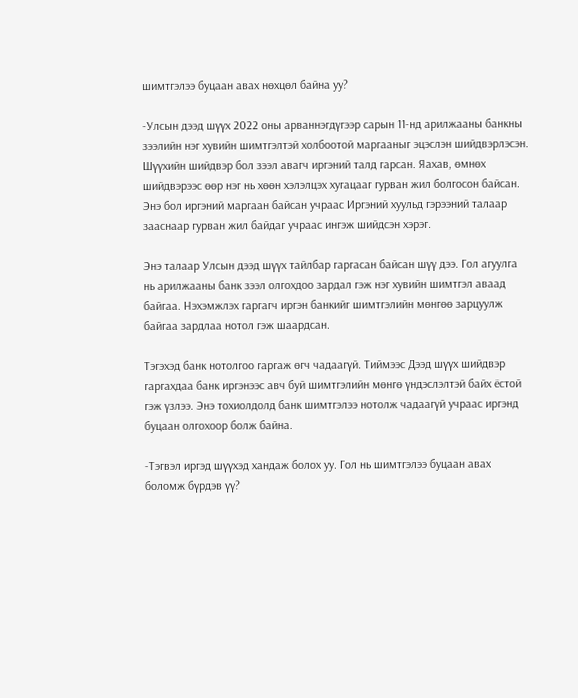шимтгэлээ буцаан авах нөхцөл байна уу?

-Улсын дээд шүүх 2022 оны арваннэгдүгээр сарын 11-нд арилжааны банкны зээлийн нэг хувийн шимтгэлтэй холбоотой маргааныг эцэслэн шийдвэрлэсэн. Шүүхийн шийдвэр бол зээл авагч иргэний талд гарсан. Яахав, өмнөх шийдвэрээс өөр нэг нь хөөн хэлэлцэх хугацааг гурван жил болгосон байсан. Энэ бол иргэний маргаан байсан учраас Иргэний хуульд гэрээний талаар зааснаар гурван жил байдаг учраас ингэж шийдсэн хэрэг.

Энэ талаар Улсын дээд шүүх тайлбар гаргасан байсан шүү дээ. Гол агуулга нь арилжааны банк зээл олгохдоо зардал гэж нэг хувийн шимтгэл аваад байгаа. Нэхэмжлэх гаргагч иргэн банкийг шимтгэлийн мөнгөө зарцуулж байгаа зардлаа нотол гэж шаардсан.

Тэгэхэд банк нотолгоо гаргаж өгч чадаагүй. Тиймээс Дээд шүүх шийдвэр гаргахдаа банк иргэнээс авч буй шимтгэлийн мөнгө үндэслэлтэй байх ёстой гэж үзлээ. Энэ тохиолдолд банк шимтгэлээ нотолж чадаагүй учраас иргэнд буцаан олгохоор болж байна.

-Тэгвэл иргэд шүүхэд хандаж болох уу. Гол нь шимтгэлээ буцаан авах боломж бүрдэв үү?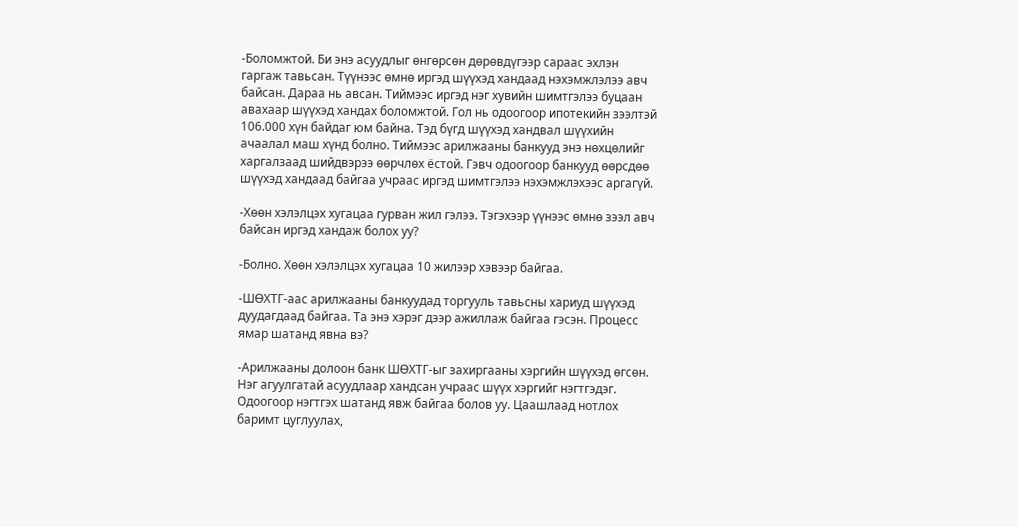-Боломжтой. Би энэ асуудлыг өнгөрсөн дөрөвдүгээр сараас эхлэн гаргаж тавьсан. Түүнээс өмнө иргэд шүүхэд хандаад нэхэмжлэлээ авч байсан. Дараа нь авсан. Тиймээс иргэд нэг хувийн шимтгэлээ буцаан авахаар шүүхэд хандах боломжтой. Гол нь одоогоор ипотекийн зээлтэй 106.000 хүн байдаг юм байна. Тэд бүгд шүүхэд хандвал шүүхийн ачаалал маш хүнд болно. Тиймээс арилжааны банкууд энэ нөхцөлийг харгалзаад шийдвэрээ өөрчлөх ёстой. Гэвч одоогоор банкууд өөрсдөө шүүхэд хандаад байгаа учраас иргэд шимтгэлээ нэхэмжлэхээс аргагүй.

-Хөөн хэлэлцэх хугацаа гурван жил гэлээ. Тэгэхээр үүнээс өмнө зээл авч байсан иргэд хандаж болох уу?

-Болно. Хөөн хэлэлцэх хугацаа 10 жилээр хэвээр байгаа.

-ШӨХТГ-аас арилжааны банкуудад торгууль тавьсны хариуд шүүхэд дуудагдаад байгаа. Та энэ хэрэг дээр ажиллаж байгаа гэсэн. Процесс ямар шатанд явна вэ?

-Арилжааны долоон банк ШӨХТГ-ыг захиргааны хэргийн шүүхэд өгсөн. Нэг агуулгатай асуудлаар хандсан учраас шүүх хэргийг нэгтгэдэг. Одоогоор нэгтгэх шатанд явж байгаа болов уу. Цаашлаад нотлох баримт цуглуулах,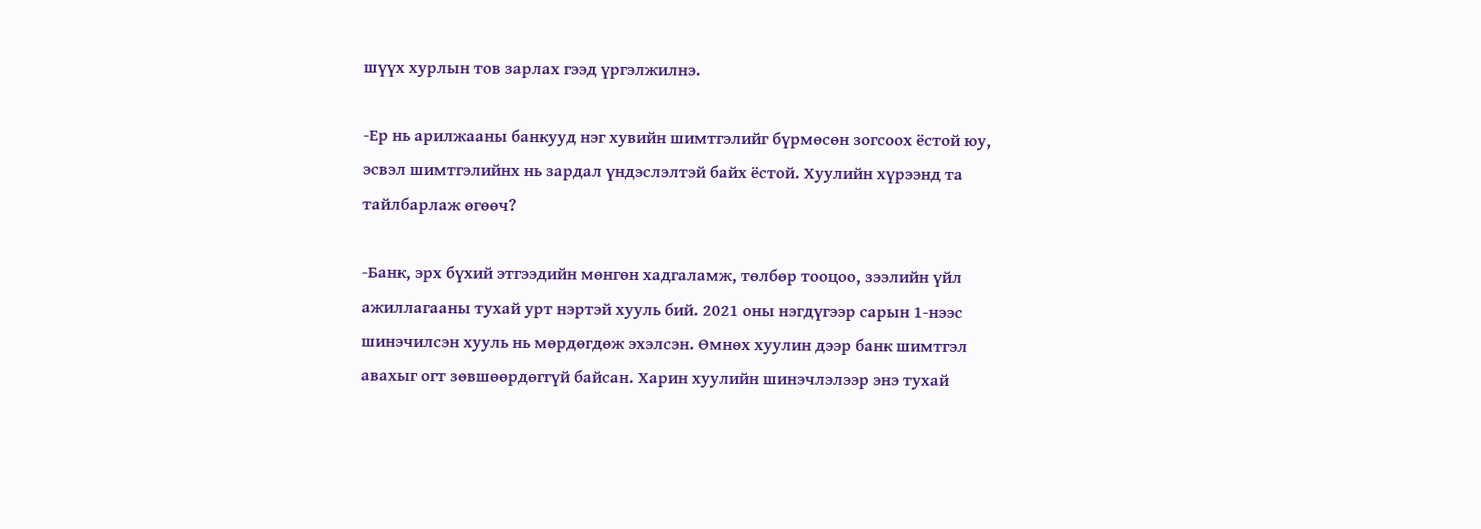шүүх хурлын тов зарлах гээд үргэлжилнэ.

-Ер нь арилжааны банкууд нэг хувийн шимтгэлийг бүрмөсөн зогсоох ёстой юу, эсвэл шимтгэлийнх нь зардал үндэслэлтэй байх ёстой. Хуулийн хүрээнд та тайлбарлаж өгөөч?

-Банк, эрх бүхий этгээдийн мөнгөн хадгаламж, төлбөр тооцоо, зээлийн үйл ажиллагааны тухай урт нэртэй хууль бий. 2021 оны нэгдүгээр сарын 1-нээс шинэчилсэн хууль нь мөрдөгдөж эхэлсэн. Өмнөх хуулин дээр банк шимтгэл авахыг огт зөвшөөрдөггүй байсан. Харин хуулийн шинэчлэлээр энэ тухай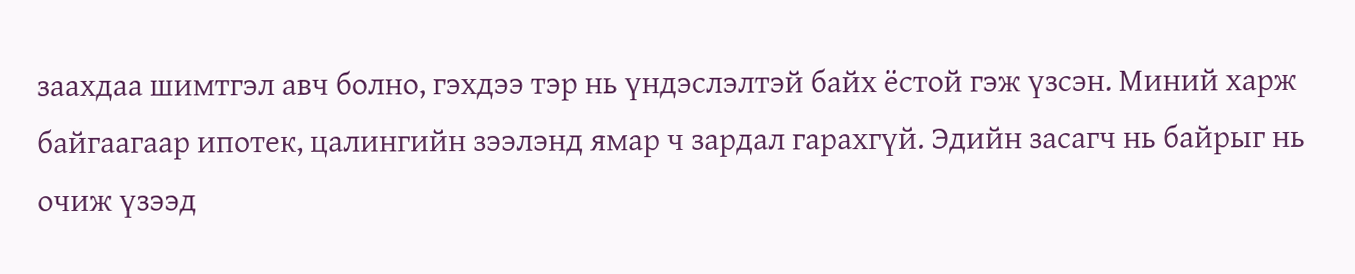заахдаа шимтгэл авч болно, гэхдээ тэр нь үндэслэлтэй байх ёстой гэж үзсэн. Миний харж байгаагаар ипотек, цалингийн зээлэнд ямар ч зардал гарахгүй. Эдийн засагч нь байрыг нь очиж үзээд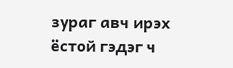зураг авч ирэх ёстой гэдэг ч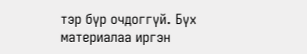тэр бүр очдоггүй. Бүх материалаа иргэн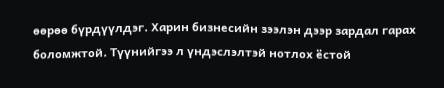өөрөө бүрдүүлдэг. Харин бизнесийн зээлэн дээр зардал гарах боломжтой. Түүнийгээ л үндэслэлтэй нотлох ёстой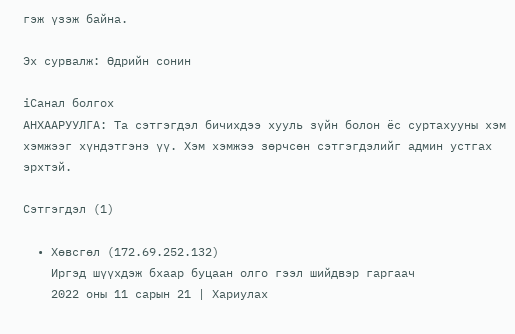гэж үзэж байна.

Эх сурвалж: Өдрийн сонин

iСанал болгох
АНХААРУУЛГА: Та сэтгэгдэл бичихдээ хууль зүйн болон ёс суртахууны хэм хэмжээг хүндэтгэнэ үү. Хэм хэмжээ зөрчсөн сэтгэгдэлийг админ устгах эрхтэй.

Сэтгэгдэл (1)

  • Хөвсгөл (172.69.252.132)
    Иргэд шүүхдэж бхаар буцаан олго гээл шийдвэр гаргаач
    2022 оны 11 сарын 21 | Хариулах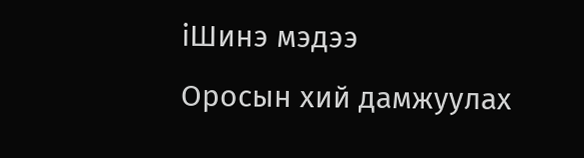iШинэ мэдээ
Оросын хий дамжуулах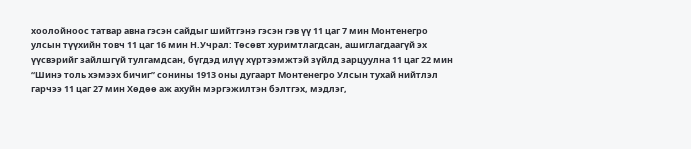хоолойноос татвар авна гэсэн сайдыг шийтгэнэ гэсэн гэв үү 11 цаг 7 мин Монтенегро улсын түүхийн товч 11 цаг 16 мин Н.Учрал: Төсөвт хуримтлагдсан, ашиглагдаагүй эх үүсвэрийг зайлшгүй тулгамдсан, бүгдэд илүү хүртээмжтэй зүйлд зарцуулна 11 цаг 22 мин “Шинэ толь хэмээх бичиг” сонины 1913 оны дугаарт Монтенегро Улсын тухай нийтлэл гарчээ 11 цаг 27 мин Хөдөө аж ахуйн мэргэжилтэн бэлтгэх, мэдлэг,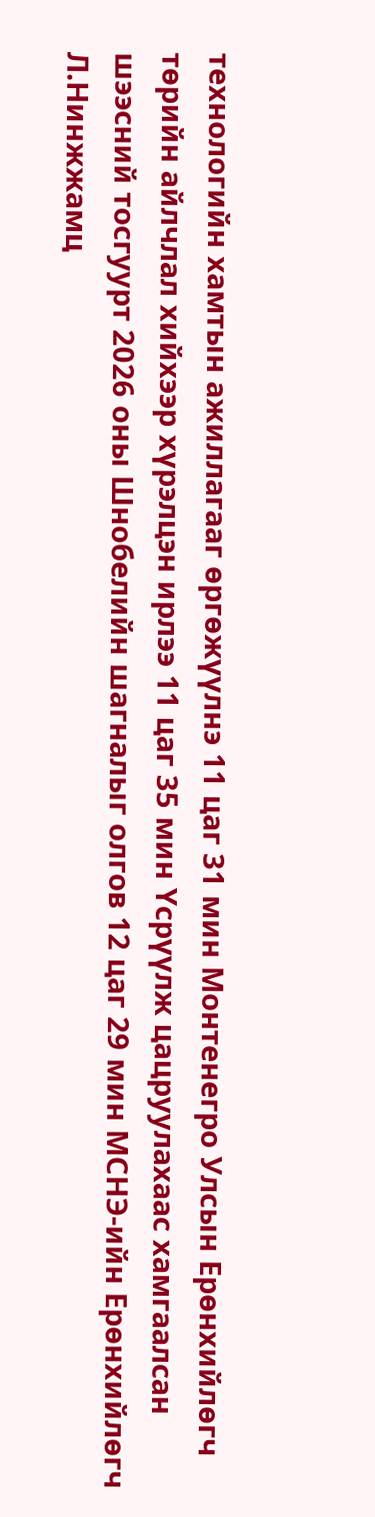технологийн хамтын ажиллагааг өргөжүүлнэ 11 цаг 31 мин Монтенегро Улсын Ерөнхийлөгч төрийн айлчлал хийхээр хүрэлцэн ирлээ 11 цаг 35 мин Үсрүүлж цацруулахаас хамгаалсан шээсний тосгуурт 2026 оны Шнобелийн шагналыг олгов 12 цаг 29 мин МСНЭ-ийн Ерөнхийлөгч Л.Нинжжамц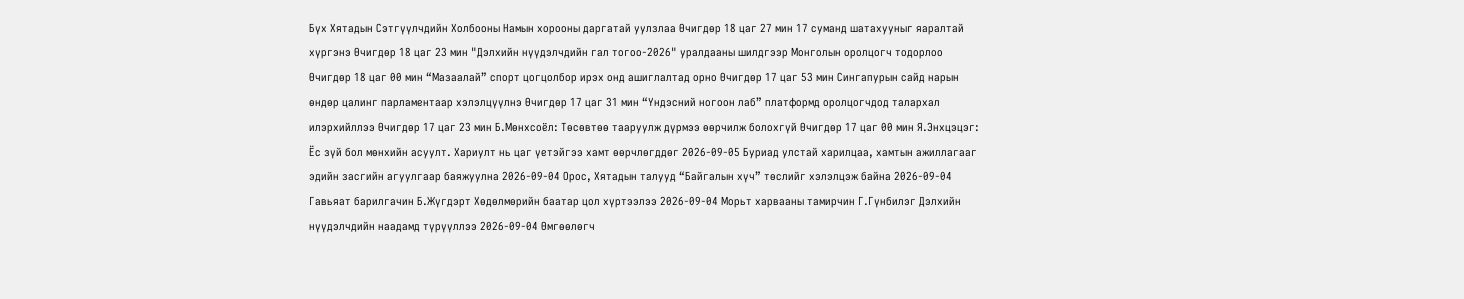Бүх Хятадын Сэтгүүлчдийн Холбооны Намын хорооны даргатай уулзлаа Өчигдөр 18 цаг 27 мин 17 суманд шатахууныг яаралтай хүргэнэ Өчигдөр 18 цаг 23 мин "Дэлхийн нүүдэлчдийн гал тогоо-2026" уралдааны шилдгээр Монголын оролцогч тодорлоо Өчигдөр 18 цаг 00 мин “Мазаалай” спорт цогцолбор ирэх онд ашиглалтад орно Өчигдөр 17 цаг 53 мин Сингапурын сайд нарын өндөр цалинг парламентаар хэлэлцүүлнэ Өчигдөр 17 цаг 31 мин “Үндэсний ногоон лаб” платформд оролцогчдод талархал илэрхийллээ Өчигдөр 17 цаг 23 мин Б.Мөнхсоёл: Төсөвтөө тааруулж дүрмээ өөрчилж болохгүй Өчигдөр 17 цаг 00 мин Я.Энхцэцэг: Ёс зүй бол мөнхийн асуулт. Хариулт нь цаг үетэйгээ хамт өөрчлөгддөг 2026-09-05 Буриад улстай харилцаа, хамтын ажиллагааг эдийн засгийн агуулгаар баяжуулна 2026-09-04 Орос, Хятадын талууд “Байгалын хүч” төслийг хэлэлцэж байна 2026-09-04 Гавьяат барилгачин Б.Жүгдэрт Хөдөлмөрийн баатар цол хүртээлээ 2026-09-04 Морьт харвааны тамирчин Г.Гүнбилэг Дэлхийн нүүдэлчдийн наадамд түрүүллээ 2026-09-04 Өмгөөлөгч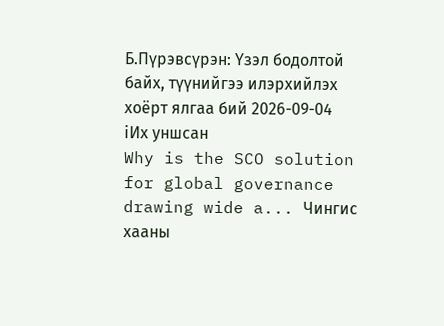Б.Пүрэвсүрэн: Үзэл бодолтой байх, түүнийгээ илэрхийлэх хоёрт ялгаа бий 2026-09-04
iИх уншсан
Why is the SCO solution for global governance drawing wide a... Чингис хааны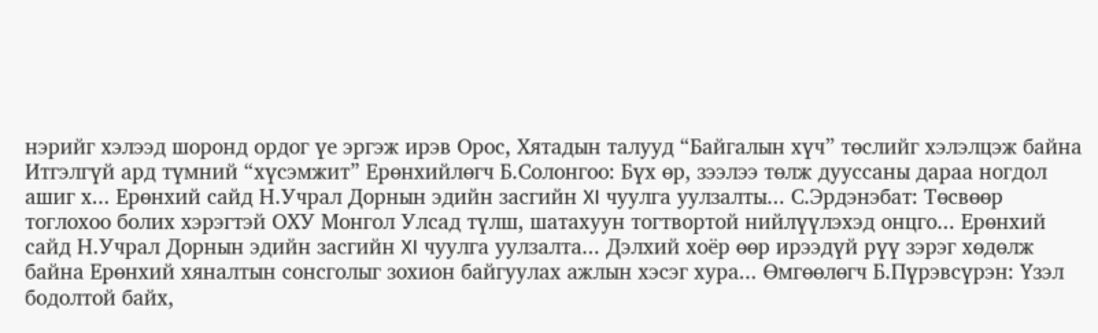нэрийг хэлээд шоронд ордог үе эргэж ирэв Орос, Хятадын талууд “Байгалын хүч” төслийг хэлэлцэж байна Итгэлгүй ард түмний “хүсэмжит” Ерөнхийлөгч Б.Солонгоо: Бүх өр, зээлээ төлж дууссаны дараа ногдол ашиг х... Ерөнхий сайд Н.Учрал Дорнын эдийн засгийн XI чуулга уулзалты... С.Эрдэнэбат: Төсвөөр тоглохоо болих хэрэгтэй ОХУ Монгол Улсад түлш, шатахуун тогтвортой нийлүүлэхэд онцго... Ерөнхий сайд Н.Учрал Дорнын эдийн засгийн XI чуулга уулзалта... Дэлхий хоёр өөр ирээдүй рүү зэрэг хөдөлж байна Ерөнхий хяналтын сонсголыг зохион байгуулах ажлын хэсэг хура... Өмгөөлөгч Б.Пүрэвсүрэн: Үзэл бодолтой байх,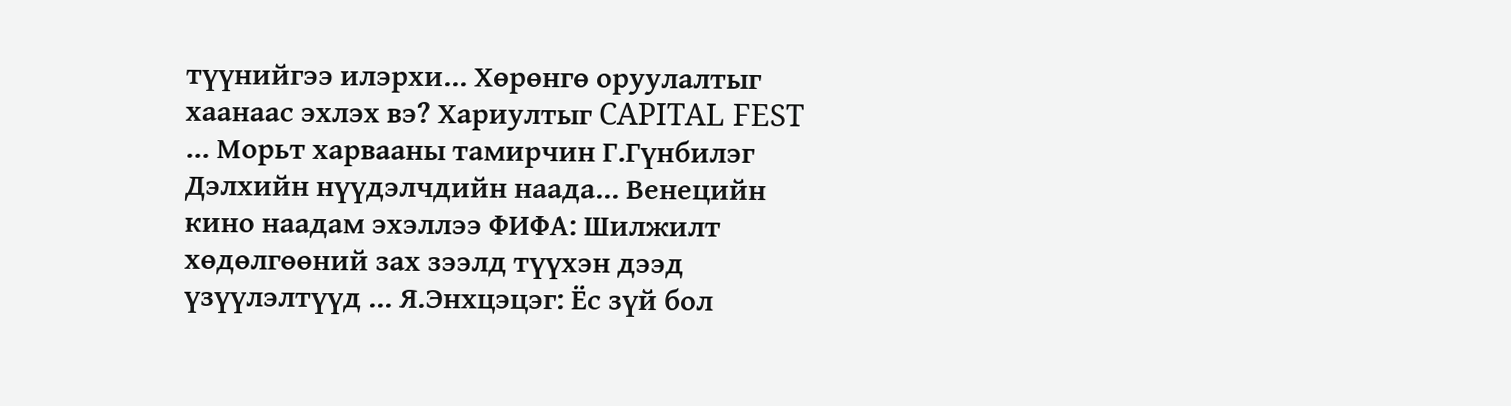түүнийгээ илэрхи... Хөрөнгө оруулалтыг хаанаас эхлэх вэ? Хариултыг CAPITAL FEST ... Морьт харвааны тамирчин Г.Гүнбилэг Дэлхийн нүүдэлчдийн наада... Венецийн кино наадам эхэллээ ФИФА: Шилжилт хөдөлгөөний зах зээлд түүхэн дээд үзүүлэлтүүд ... Я.Энхцэцэг: Ёс зүй бол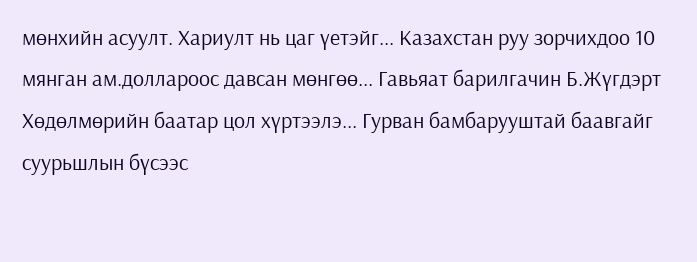мөнхийн асуулт. Хариулт нь цаг үетэйг... Казахстан руу зорчихдоо 10 мянган ам.доллароос давсан мөнгөө... Гавьяат барилгачин Б.Жүгдэрт Хөдөлмөрийн баатар цол хүртээлэ... Гурван бамбарууштай баавгайг суурьшлын бүсээс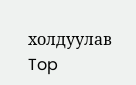холдуулав
Top